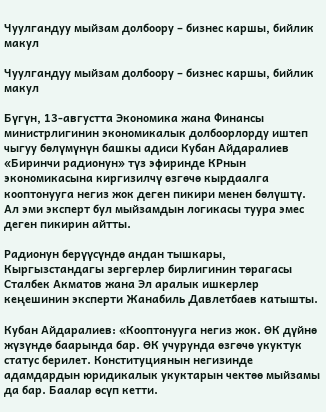Чуулгандуу мыйзам долбоору – бизнес каршы, бийлик макул

Чуулгандуу мыйзам долбоору – бизнес каршы, бийлик макул

Бүгүн, 13-августта Экономика жана Финансы министрлигинин экономикалык долбоорлорду иштеп чыгуу бөлүмүнүн башкы адиси Кубан Айдаралиев «Биринчи радионун» түз эфиринде КРнын экономикасына киргизилчү өзгөчө кырдаалга кооптонууга негиз жок деген пикири менен бөлүштү. Ал эми эксперт бул мыйзамдын логикасы туура эмес деген пикирин айтты.

Радионун берүүсүндө андан тышкары, Кыргызстандагы зергерлер бирлигинин төрагасы Сталбек Акматов жана Эл аралык ишкерлер кеңешинин эксперти Жанабиль Давлетбаев катышты.

Кубан Айдаралиев: «Кооптонууга негиз жок. ӨК дүйнө жүзүндө баарында бар. ӨК учурунда өзгөчө укуктук статус берилет. Конституциянын негизинде адамдардын юридикалык укуктарын чектөө мыйзамы да бар. Баалар өсүп кетти.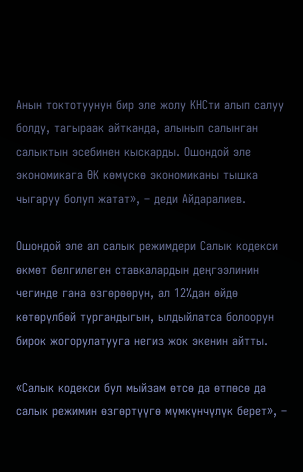Анын токтотуунун бир эле жолу КНСти алып салуу болду, тагыраак айтканда, алынып салынган салыктын эсебинен кыскарды. Ошондой эле экономикага ӨК көмүскө экономиканы тышка чыгаруу болуп жатат», – деди Айдаралиев.

Ошондой эле ал салык режимдери Салык кодекси өкмөт белгилеген ставкалардын деңгээлинин чегинде гана өзгөрөөрүн, ал 12%дан өйдө көтөрүлбөй тургандыгын, ылдыйлатса болоорун бирок жогорулатууга негиз жок экенин айтты.

«Салык кодекси бул мыйзам өтсө да өтпөсө да салык режимин өзгөртүүгө мүмкүнчүлүк берет», –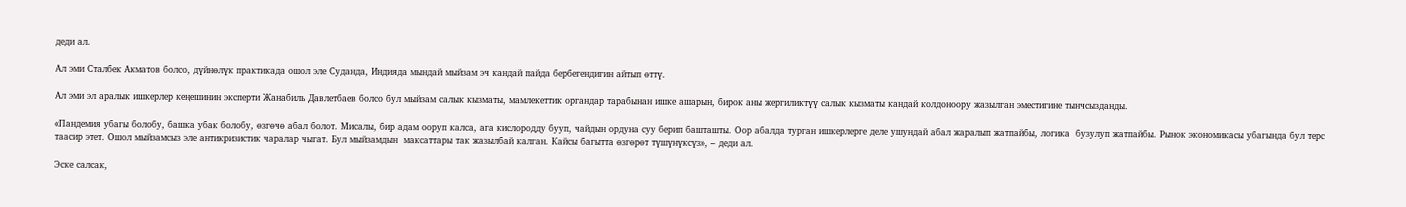деди ал.

Ал эми Сталбек Акматов болсо, дүйнөлүк практикада ошол эле Суданда, Индияда мындай мыйзам эч кандай пайда бербегендигин айтып өттү.

Ал эми эл аралык ишкерлер кеңешинин эксперти Жанабиль Давлетбаев болсо бул мыйзам салык кызматы, мамлекеттик органдар тарабынан ишке ашарын, бирок аны жергиликтүү салык кызматы кандай колдоноору жазылган эместигине тынчсызданды.

«Пандемия убагы болобу, башка убак болобу, өзгөчө абал болот. Мисалы, бир адам ооруп калса, ага кислородду бууп, чайдын ордуна суу берип башташты. Оор абалда турган ишкерлерге деле ушундай абал жаралып жатпайбы, логика  бузулуп жатпайбы. Рынок экономикасы убагында бул терс таасир этет. Ошол мыйзамсыз эле антикризистик чаралар чыгат. Бул мыйзамдын  максаттары так жазылбай калган. Кайсы багытта өзгөрөт түшүнүксүз», – деди ал.

Эске салсак,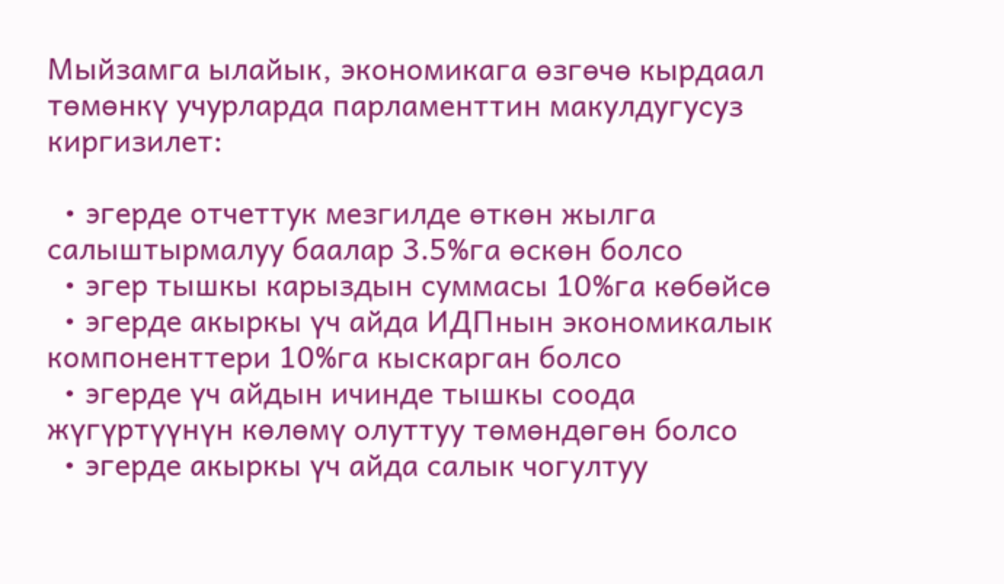Мыйзамга ылайык, экономикага өзгөчө кырдаал төмөнкү учурларда парламенттин макулдугусуз киргизилет:

  • эгерде отчеттук мезгилде өткөн жылга салыштырмалуу баалар 3.5%га өскөн болсо
  • эгер тышкы карыздын суммасы 10%га көбөйсө
  • эгерде акыркы үч айда ИДПнын экономикалык компоненттери 10%га кыскарган болсо
  • эгерде үч айдын ичинде тышкы соода жүгүртүүнүн көлөмү олуттуу төмөндөгөн болсо
  • эгерде акыркы үч айда салык чогултуу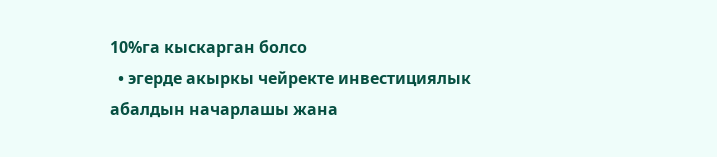10%га кыскарган болсо
  • эгерде акыркы чейректе инвестициялык абалдын начарлашы жана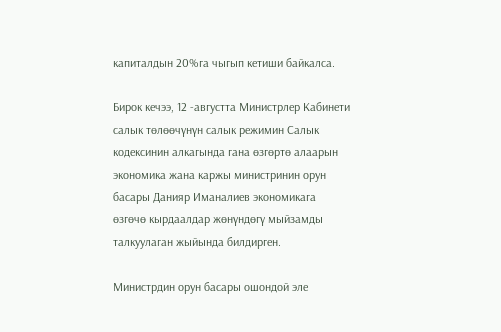капиталдын 20%га чыгып кетиши байкалса.

Бирок кечээ, 12 -августта Министрлер Кабинети салык төлөөчүнүн салык режимин Салык кодексинин алкагында гана өзгөртө алаарын экономика жана каржы министринин орун басары Данияр Иманалиев экономикага өзгөчө кырдаалдар жөнүндөгү мыйзамды талкуулаган жыйында билдирген.

Министрдин орун басары ошондой эле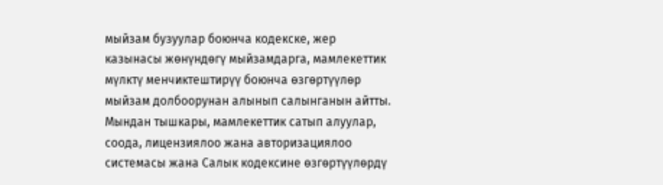мыйзам бузуулар боюнча кодекске, жер казынасы жөнүндөгү мыйзамдарга, мамлекеттик мүлктү менчиктештирүү боюнча өзгөртүүлөр мыйзам долбоорунан алынып салынганын айтты. Мындан тышкары, мамлекеттик сатып алуулар, соода, лицензиялоо жана авторизациялоо системасы жана Салык кодексине өзгөртүүлөрдү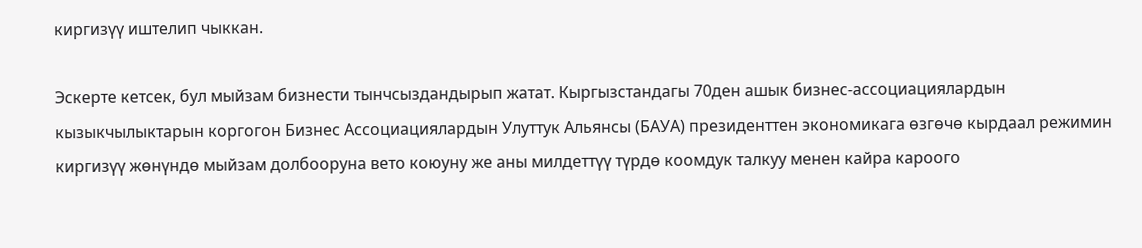киргизүү иштелип чыккан.

Эскерте кетсек, бул мыйзам бизнести тынчсыздандырып жатат. Кыргызстандагы 70ден ашык бизнес-ассоциациялардын кызыкчылыктарын коргогон Бизнес Ассоциациялардын Улуттук Альянсы (БАУА) президенттен экономикага өзгөчө кырдаал режимин киргизүү жөнүндө мыйзам долбооруна вето коюуну же аны милдеттүү түрдө коомдук талкуу менен кайра кароого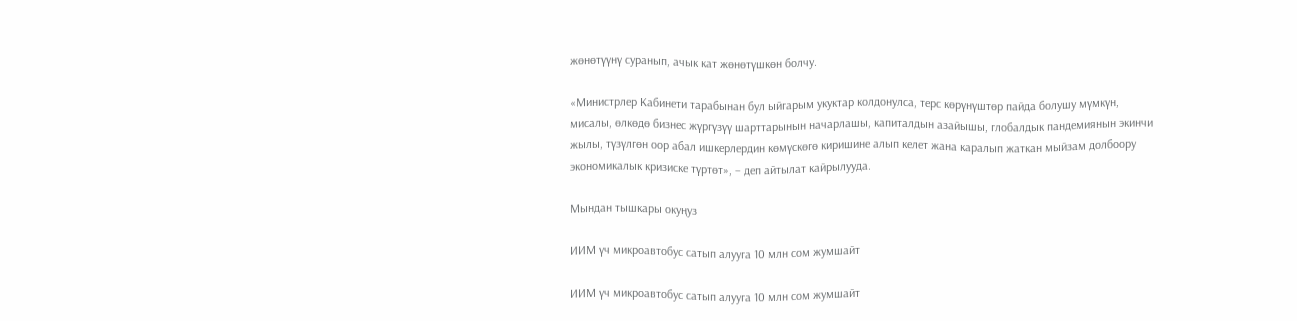жөнөтүүнү суранып, ачык кат жөнөтүшкөн болчу.

«Министрлер Кабинети тарабынан бул ыйгарым укуктар колдонулса, терс көрүнүштөр пайда болушу мүмкүн, мисалы, өлкөдө бизнес жүргүзүү шарттарынын начарлашы, капиталдын азайышы, глобалдык пандемиянын экинчи жылы, түзүлгөн оор абал ишкерлердин көмүскөгө киришине алып келет жана каралып жаткан мыйзам долбоору экономикалык кризиске түртөт», – деп айтылат кайрылууда.

Мындан тышкары окуңуз

ИИМ үч микроавтобус сатып алууга 10 млн сом жумшайт

ИИМ үч микроавтобус сатып алууга 10 млн сом жумшайт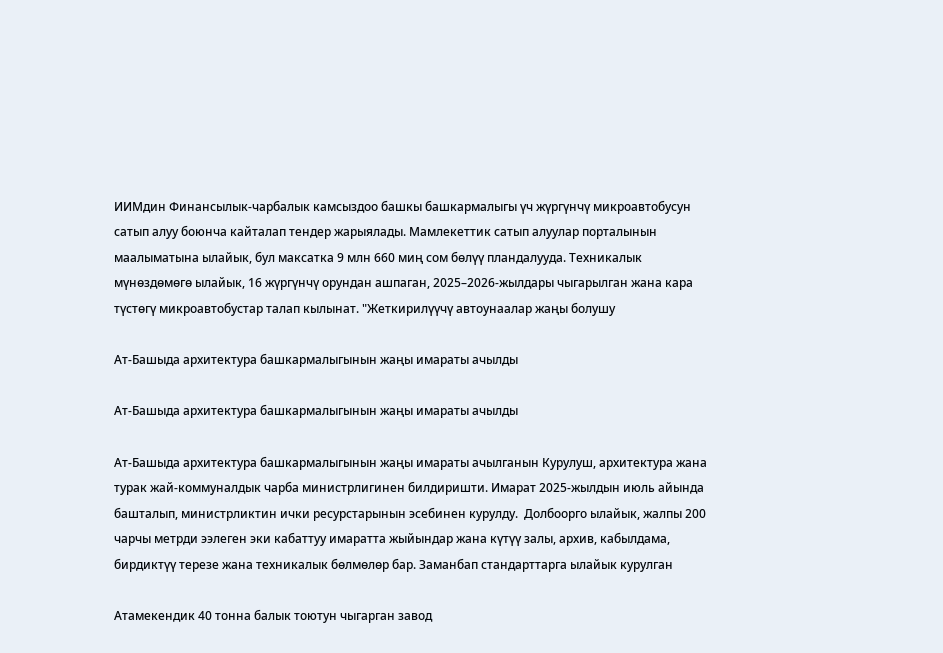ИИМдин Финансылык-чарбалык камсыздоо башкы башкармалыгы үч жүргүнчү микроавтобусун сатып алуу боюнча кайталап тендер жарыялады. Мамлекеттик сатып алуулар порталынын маалыматына ылайык, бул максатка 9 млн 660 миң сом бөлүү пландалууда. Техникалык мүнөздөмөгө ылайык, 16 жүргүнчү орундан ашпаган, 2025–2026-жылдары чыгарылган жана кара түстөгү микроавтобустар талап кылынат. "Жеткирилүүчү автоунаалар жаңы болушу

Ат-Башыда архитектура башкармалыгынын жаңы имараты ачылды

Ат-Башыда архитектура башкармалыгынын жаңы имараты ачылды

Ат-Башыда архитектура башкармалыгынын жаңы имараты ачылганын Курулуш, архитектура жана турак жай-коммуналдык чарба министрлигинен билдиришти. Имарат 2025-жылдын июль айында башталып, министрликтин ички ресурстарынын эсебинен курулду.  Долбоорго ылайык, жалпы 200 чарчы метрди ээлеген эки кабаттуу имаратта жыйындар жана күтүү залы, архив, кабылдама, бирдиктүү терезе жана техникалык бөлмөлөр бар. Заманбап стандарттарга ылайык курулган

Атамекендик 40 тонна балык тоютун чыгарган завод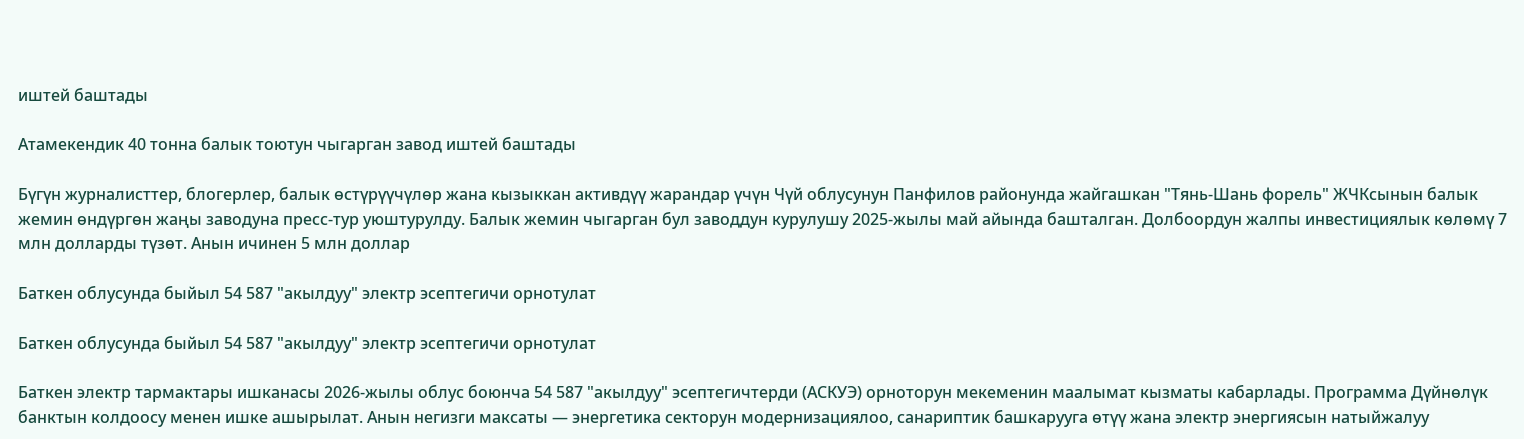иштей баштады

Атамекендик 40 тонна балык тоютун чыгарган завод иштей баштады

Бүгүн журналисттер, блогерлер, балык өстүрүүчүлөр жана кызыккан активдүү жарандар үчүн Чүй облусунун Панфилов районунда жайгашкан "Тянь-Шань форель" ЖЧКсынын балык жемин өндүргөн жаңы заводуна пресс-тур уюштурулду. Балык жемин чыгарган бул заводдун курулушу 2025-жылы май айында башталган. Долбоордун жалпы инвестициялык көлөмү 7 млн долларды түзөт. Анын ичинен 5 млн доллар

Баткен облусунда быйыл 54 587 "акылдуу" электр эсептегичи орнотулат

Баткен облусунда быйыл 54 587 "акылдуу" электр эсептегичи орнотулат

Баткен электр тармактары ишканасы 2026-жылы облус боюнча 54 587 "акылдуу" эсептегичтерди (АСКУЭ) орноторун мекеменин маалымат кызматы кабарлады. Программа Дүйнөлүк банктын колдоосу менен ишке ашырылат. Анын негизги максаты — энергетика секторун модернизациялоо, санариптик башкарууга өтүү жана электр энергиясын натыйжалуу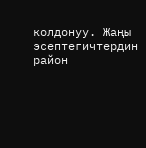колдонуу. Жаңы эсептегичтердин район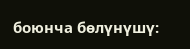боюнча бөлүнүшү: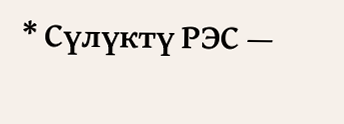* Сүлүктү РЭС —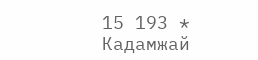15 193 * Кадамжай